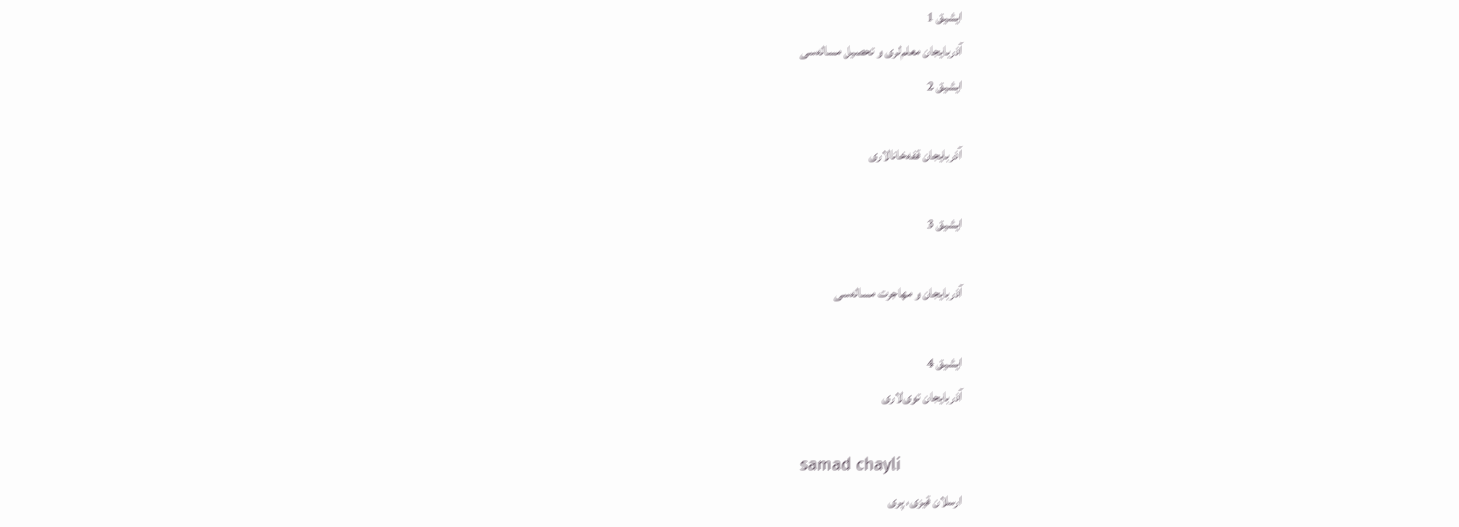ایشیق 1
آذربایجان معلم‌لری و تحصیل مساله‌سی
ایشیق 2

آذربایجان قفه‌خانالاری

ایشیق 3

آذربایجان و مهاجرت مساله‌سی

ایشیق 4
آذربایجان توی‌لاری

samad chayli
ارسلان قیزی، پری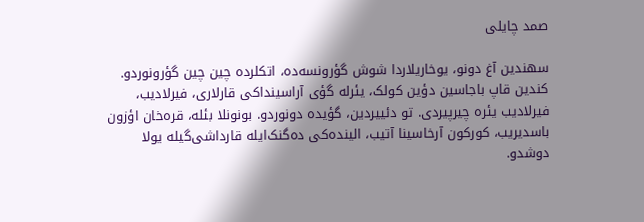صمد چایلی

سهندین آغ دونو، یوخاریلاردا شوش گؤرونسه‌ده، اتکلرده چین چین گؤرونوردو. کندین قاپ باجاسین دؤین کولک، یئرله گؤی آراسینداکی قارلاری، فیرلادیب، فیرلادیب یئره چیرپیردی. تو دئییردین، گؤیده دونوردو. بونونلا بئله، قره‌خان اؤزون باسدیریب، کورکون آرخاسینا آتیب، الینده‌کی ده‌گنک‌ایله قارداشی‌گیله یولا دوشدو.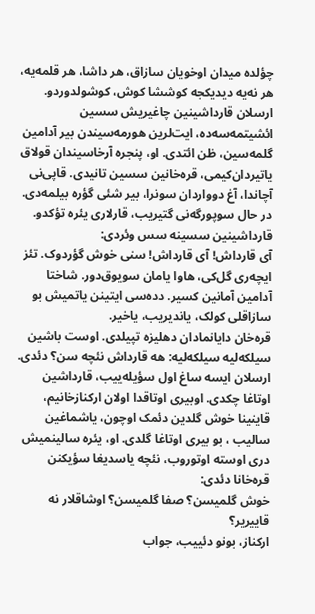چؤلده میدان اوخویان سازاق، هر داشا، هر قلمه‌یه، هر نه‌یه دیدیکجه کوششا کوش، کوشولدوردو. ارسلان قارداشینین چاغیریش سسین ائشیتمه‌سه‌ده، ایت‌لرین هورمه‌سیندن بیر آدامین گلمه‌سین، ظن ائتدی. او، پنجره آرخاسیندان قولاق یاتیردا‌ن‌کیمی، قره‌خانین سسین تانیدی. قاپی‌نی آچاندا، آغ دوواردان سونرا، بیر شئی گؤره بیلمه‌دی. در حال سوپورگه‌نی گتیریب، قارلاری یئره تؤکدو. قارداشینین سسینه سس وئردی:
آی قارداش! آی قارداش! سنی خوش گؤردوک. تئز ایچه‌ری گل‌کی، هاوا یامان سویوق‌دور. شاختا آدامین آمانین کسیر. دده‌سی ایتینن یاتمیش بو سازاقلی کولک، یاندیریب، یاخیر.
قره‌خان دایانمادان دهلیزه تپیلدی. اوست باشین سیلکه‌لیه سیلکه‌لیه: هه قارداش نئچه سن؟ دئدی. ارسلان ایسه ساغ اول سؤیله‌ییب، قارداشین اوتاغا چکدی. اوبیری اوتاقدا اولان ارکنازخانیم، قاینینا خوش گلدین دئمک اوچون، یاشماغین سالیب ، بو بیری اوتاغا گلدی. او، یئره سالینمیش دری اوسته اوتوروب، نئچه یاسدیغا سؤیکنن قره‌خانا دئدی:
خوش گلمیسن؟ صفا گلمیسن؟ اوشاقلار نه قاییریر؟
ارکناز، بونو دئییب، جواب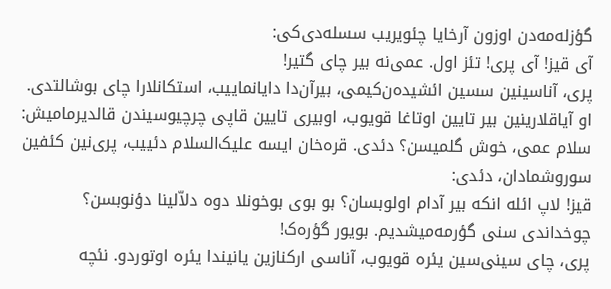گؤزله‌مه‌دن اوزون آرخایا چئویریب سسله‌دی‌کی:
آی قیز! آی پری! تئز اول. عمی‌نه بیر چای گتیر!
پری، آناسینین سسین ائشیده‌ن‌کیمی، بیرآن‌دا دایانماییب، استکانلارا چای بوشالتدی. او آیاقلارینین بیر تایین اوتاغا قویوب، اوبیری تایین قاپی چرچیوسیندن قالدیرمامیش: سلام عمی، خوش گلمیسن؟ دئدی. قره‌خان ایسه علیک‌السلام دئییب، پری‌نین کئفین سوروشمادان، دئدی:
قیز! لاپ ائله انکه بیر آدام اولوبسان؟ بو بوی بوخونلا دوه دلاّلینا دؤنوبسن؟ چوخداندی سنی گؤرمه‌میشدیم. بویور گؤره‌ک!
پری، چای‌ سینی‌سین یئره قویوب، آناسی ارکنازین یانیندا یئره اوتوردو. نئچه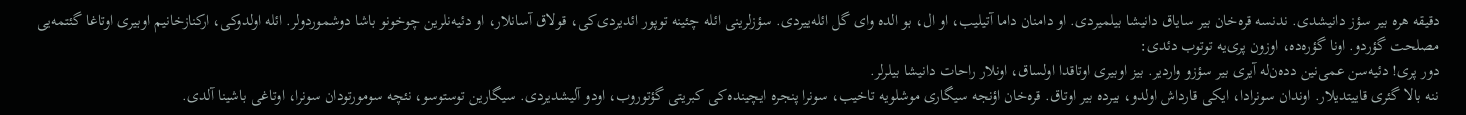دقیقه هره بیر سؤز دانیشدی. ندنسه قره‌خان بیر سایاق دانیشا بیلمیردی. او دامنان داما آتیلیب، او ال، بو الده وای گل ائله‌ییردی. سؤزلرینی ائله چئینه توپور ائدیردی‌کی، قولاق آسانلار، او دئیه‌نلرین چوخونو باشا دوشموردولر. ائله اولدوکی، ارکنازخانیم اوبیری اوتاغا گئتمه‌یی مصلحت گؤردو. اونا گؤره‌ده، اوزون پری‌یه توتوب دئدی:
دور پری! دئیه‌سن عمی‌نین دده‌ن‌له آیری بیر سؤزو واردیر. بیز اوبیری اوتاقدا اولساق، اونلار راحات دانیشا بیلرلر.
ننه بالا گئری قاییتدیلار. اوندان سونرادا، ایکی قارداش اولدو، بیرده بیر اوتاق. قره‌خان اؤنجه سیگاری موشلویه تاخیب، سونرا پنجره ایچینده‌کی کبریتی گؤتوروب، اودو آلیشدیردی. سیگارین توستوسو، نئچه سومورتودان سونرا، اوتاغی باشینا آلدی.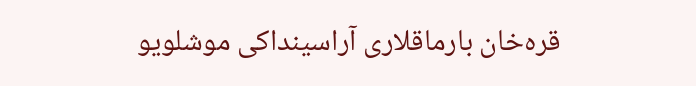قره‌خان بارماقلاری آراسینداکی موشلویو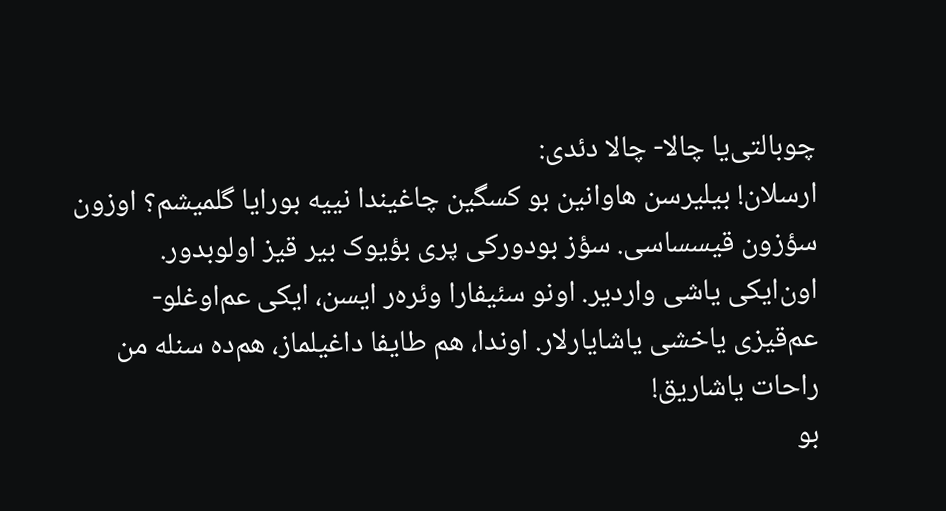چوبالتی‌یا چالا- چالا دئدی:
ارسلان! بیلیرسن هاوانین بو کسگین چاغیندا نییه بورایا گلمیشم؟ اوزون سؤزون قیسساسی. سؤز بودورکی پری بؤیوک بیر قیز اولوبدور. اون‌ایکی یاشی واردیر. اونو سئیفارا وئره‌ر ایسن، ایکی عم‌اوغلو- عم‌قیزی یاخشی یاشایارلار. اوندا، هم طایفا داغیلماز، هم‌ده سنله من راحات یاشاریق!
بو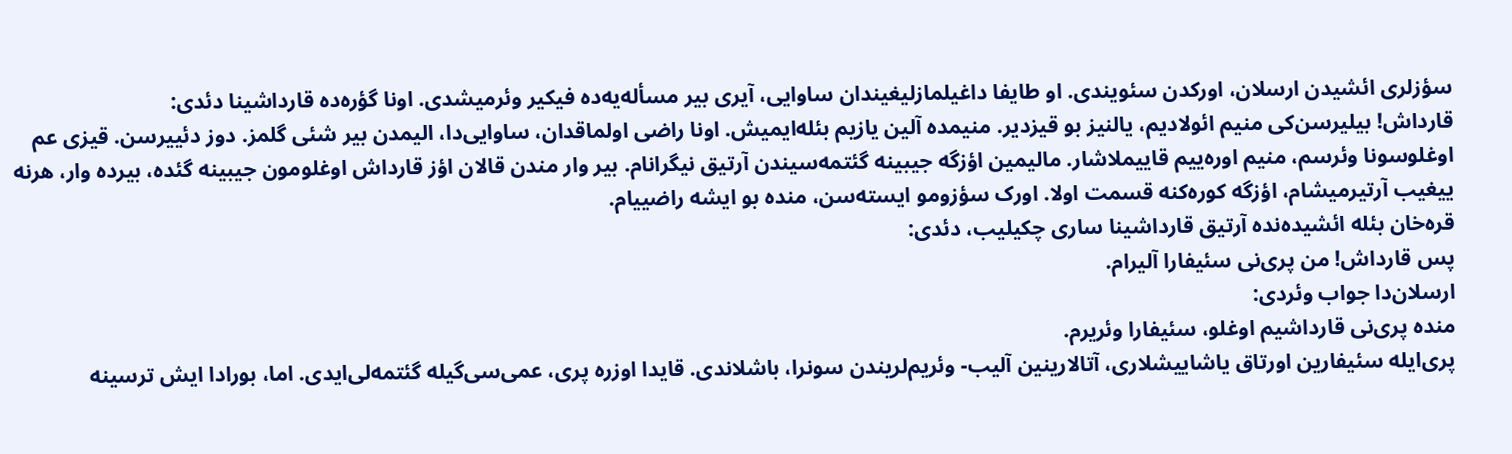سؤزلری ائشیدن ارسلان، اورکدن سئویندی. او طایفا داغیلمازلیغیندان ساوایی، آیری بیر مسأله‌یه‌ده فیکیر وئرمیشدی. اونا گؤره‌ده قارداشینا دئدی:
قارداش! بیلیرسن‌کی منیم ائولادیم، یالنیز بو قیزدیر. منیمده آلین یازیم بئله‌ایمیش. اونا راضی اولماقدان، ساوایی‌دا، الیمدن بیر شئی‌ گلمز. دوز دئییرسن. قیزی عم اوغلوسونا وئرسم، منیم اوره‌ییم قاییملاشار. مالیمین اؤزگه جیبینه گئتمه‌سیندن آرتیق نیگرانام. بیر وار مندن قالان اؤز قارداش اوغلومون جیبینه گئده، بیرده وار، هرنه ییغیب آرتیرمیشام، اؤزگه کوره‌کنه قسمت اولا. اورک سؤزومو ایسته‌سن، منده بو ایشه راضییام.
قره‌خان بئله ائشیده‌نده آرتیق قارداشینا ساری چکیلیب، دئدی:
پس قارداش! من پری‌نی سئیفارا آلیرام.
ارسلان‌دا جواب وئردی:
منده پری‌نی قارداشیم اوغلو، سئیفارا وئریرم.
پری‌ایله سئیفارین اورتاق یاشاییشلاری، آتالارینین آلیب- وئریم‌لریندن سونرا، باشلاندی. قایدا اوزره پری، عمی‌سی‌گیله گئتمه‌لی‌ایدی. اما، بورادا ایش ترسینه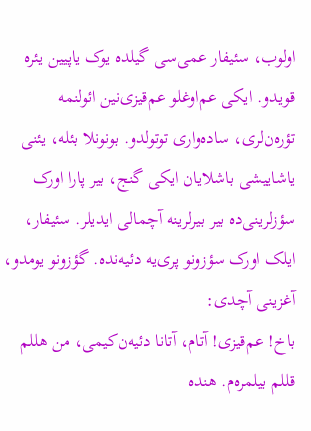اولوب، سئیفار عمی‌سی گیلده یوک یاپیین یئره قویدو. ایکی عم‌اوغلو عم‌قیزی‌نین ائولنمه‌ تؤره‌ن‌لری، ساده‌واری توتولدو. بونونلا بئله، یئنی یاشاییشی باشلایان ایکی گنج، بیر پارا اورک سؤزلرینی‌ده بیر بیرلرینه آچمالی ایدیلر. سئیفار، ایلک اورک سؤزونو پری‌یه دئیه‌نده. گؤزونو یومدو، آغزینی آچدی:
باخ! عم‌قیزی! آتام، آتانا دئیه‌ن‌کیمی، من هللم قللم بیلمره‌م. هنده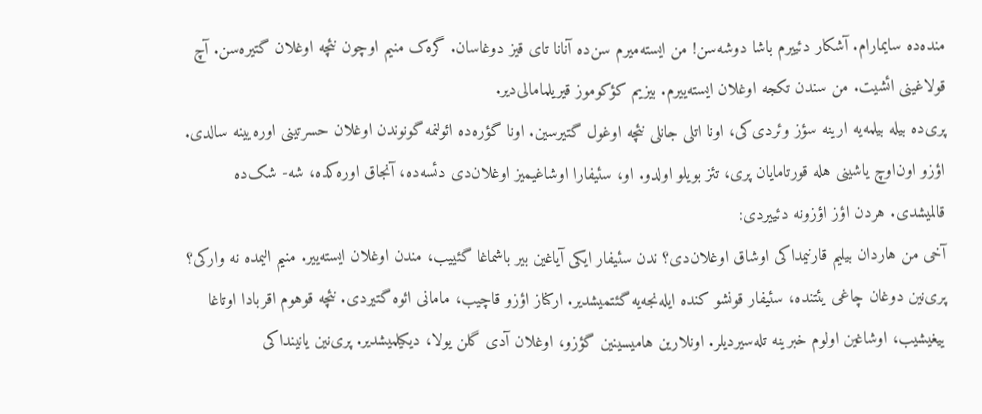منده‌ده سایمارام. آشکار دئییرم باشا دوشه‌سن! من ایسته‌میرم سن‌ده آنانا تای قیز دوغاسان. گره‌ک منیم اوچون نئچه اوغلان گتیره‌سن. آچ قولاغینی ائشیت. من سندن تکجه اوغلان ایسته‌ییرم. بیزیم کؤکوموز قیریلمامالی‌دیر.
پری‌ده بیله بیلمه‌یه ارینه سؤز وئردی‌کی، اونا اتلی جانلی نئچه اوغول گتیرسین. اونا گؤره‌ده ائولنمه‌ گونوندن اوغلان حسرتینی اوره‌یینه سالدی.
اؤزو اون‌اوچ یاشینی هله قورتامایان پری، تئز بویلو اولدو. او، سئیفارا اوشاغیمیز اوغلان‌دی دئسه‌ده، آنجاق اوره‌کده، شه- شک‌ده قالمیشدی. هردن اؤز اؤزونه دئییردی:
آخی من هاردان بیلیم قارنیمداکی اوشاق اوغلان‌دی؟ ندن سئیفار ایکی آیاغین بیر باشماغا گئییب، مندن اوغلان ایسته‌ییر. منیم الیمده نه وارکی؟
پری‌نین دوغان چاغی یئتنده، سئیفار قونشو کنده ایله‌نجه‌یه گئتمیشدیر. ارکناز اؤزو قاچیب، مامانی ائوه گتیردی. نئچه قوهوم اقربادا اوتاغا ییغیشیب، اوشاغین اولوم خبرینه تله‌سیردیلر. اونلارین هامیسینین گؤزو، اوغلان آدی گلن یولا، دیکیلمیشدیر. پری‌نین یانینداکی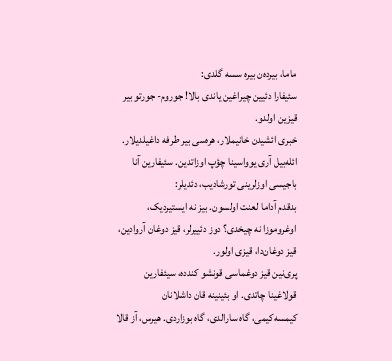ماما، بیرده‌ن بیره سسه گلدی:
سئیفارا دئیین چیراغین یاندی بالا! جوروم- جورتو بیر قیزین اولدو.
خبری ائشیدن خانیملار، هره‌سی بیر طرفه داغیلدیلار. ائله‌بیل آری یوواسینا چؤپ اوزاتدین. سئیفارین آنا باجیسی اوزلرینی تورشادیب، دئدیلر:
بدقدم آداما لعنت اولسون. بیز نه ایستیردیک، اوغروموزا نه چیخدی؟ دوز دئییرلر، قیز دوغان آروادین، قیز دوغان‌دا، قیزی اولور.
پری‌نین قیز دوغماسی قونشو کندده، سیئفارین قولاغینا چاتدی. او بئینینه قان داشلانان کیمسه‌کیمی، گاه سارالدی، گاه بوزاردی. هیرس، آز قالا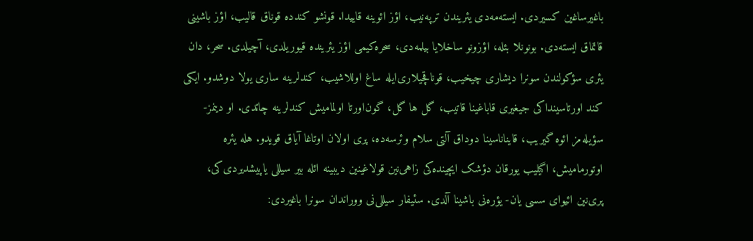باغیرساغین کسیردی. ایسته‌مه‌دی یئریندن ترپه‌نیب، اؤز ائوینه قاییدا. قونشو کندده قوناق قالیب، اؤز باشینی قاتماق ایسته‌‌دی. بونونلا بئله، اؤزونو ساخلایا بیلمه‌دی، سحره‌کیمی اؤز یئرینده قیوریلدی، آچیلدی. سحر، دان یئری سؤکولندن سونرا دیشاری چیخیب، قوناقچیلاری‌ایله ساغ اوللاشیب، کندلرینه ساری یولا دوشدو. ایکی کند اورتاسینداکی جیغیری قاباغینا قاتیب، گل ها گل، گون‌اورتا اولمامیش کندلرینه چاتدی. او دینمز- سؤیله‌مز ائوه گیریب، قایناناسینا دوداق آلتی سلام وئرسه‌ده، پری اولان اوتاغا آیاق قویدو. هله‌ یئره اوتورمامیش، اگیلیب یورقان دؤشک ایچینده‌کی زاهی‌نین قولاغینین دیبینه ائله‌ بیر سیللی یاپیشدیردی‌کی، پری‌نین ائیوای سسی یان- یؤره‌نی باشینا آلدی. سئیفار سیللی‌نی ووراندان سونرا باغیردی: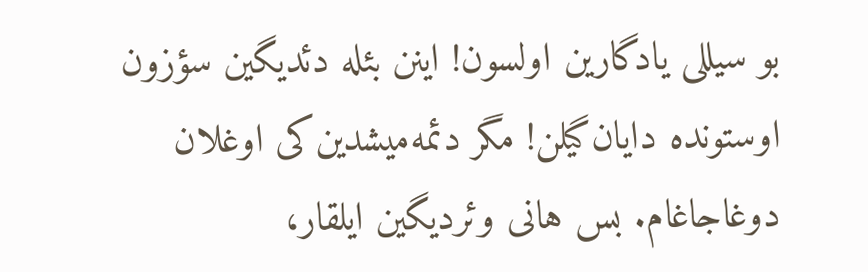بو سیللی یادگارین اولسون! اینن بئله دئدیگین سؤزون اوستونده دایان‌گیلن! مگر دئمه‌میشدین‌کی اوغلان دوغاجاغام. بس هانی وئردیگین ایلقار،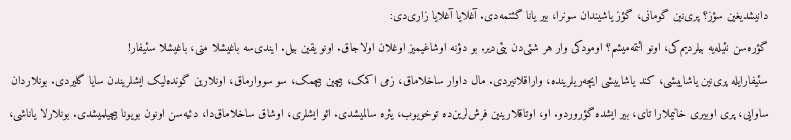دانیشدیغین سؤز؟ پری‌نین گومانی، گؤز یاشیندان سونرا، بیر یانا گئتمه‌دی. آغلایا آغلایا زاری‌دی:
گؤره‌سن نئیله‌یه بیلردیم‌کی، اونو ائتمه‌میشم؟ اومودکی وار هر شئی‌دن یئی‌دیر. بو دؤنه اوشاغیمیز اوغلان اولاجاق. اونو یقین بیل. ایندی‌‌سه باغیشلا منی، باغیشلا سئیفار!
سئیفارایله پری‌نین یاشاییشی، کند یاشاییشی ایچه‌ریلرینده، واراقلانیردی. مال داوار ساخلاماق، زمی‌ اکمک، بیچین بیچمک، سو سووارماق، اونلارین گونده‌‌لیک ایشلریندن سایا گلیردی. بونلاردان ساوایی، پری اوبیری خانیملارا تای، بیر ایشده گؤروردو. او، اوتاقلارینین فرش‌لرین‌ده توخویوب، یئره سالمیشدی. ائو ایشلری، اوشاق ساخلاماق‌دا، دئیه‌سن اونون بویونا بیچیلمیشدی. بونلارلا یاناشی،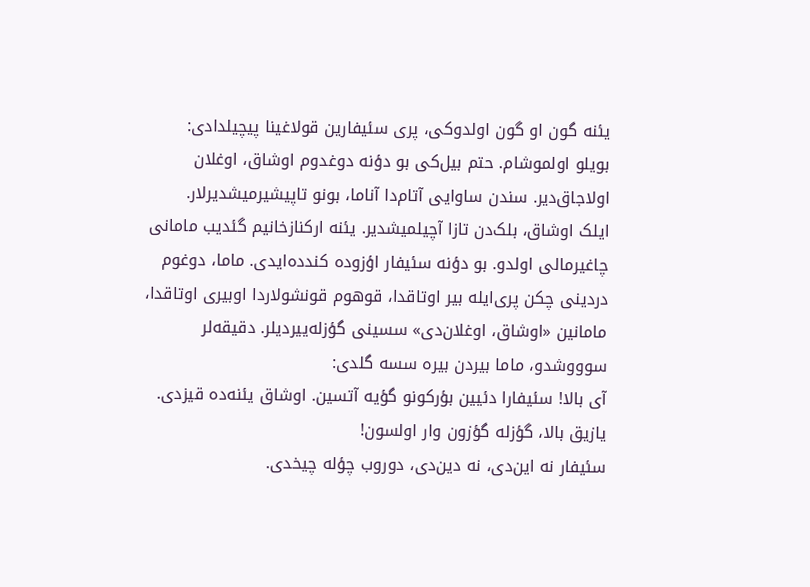یئنه گون او گون اولدوکی، پری سئیفارین قولاغینا پیچیلدادی:
بویلو اولموشام. حتم بیل‌کی بو دؤنه دوغدوم اوشاق، اوغلان اولاجاق‌دیر. سندن ساوایی آتام‌دا آناما، بونو تاپیشیرمیشدیرلار.
ایلک اوشاق، بلک‌دن تازا آچیلمیشدیر. یئنه ارکنازخانیم گئدیب مامانی چاغیرمالی اولدو. بو دؤنه سئیفار اؤزوده کندده‌ایدی. ماما، دوغوم دردینی چکن‌ پری‌ایله بیر اوتاقدا، قوهوم قونشولاردا اوبیری اوتاقدا، مامانین «اوشاق، اوغلان‌دی» سسینی گؤزله‌ییردیلر. دقیقه‌لر سوووشدو، ماما بیردن بیره سسه گلدی:
آی بالا! سئیفارا دئیین بؤرکونو گؤیه آتسین. اوشاق یئنه‌ده قیزدی. یازیق بالا، گؤزله گؤزون وار اولسون!
سئیفار نه این‌دی، نه دین‌دی، دوروب چؤله چیخدی.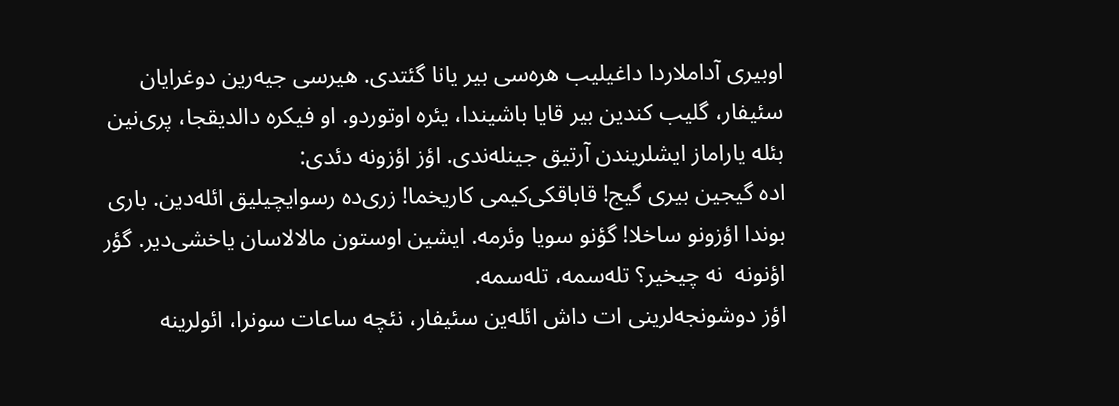اوبیری آداملاردا داغیلیب هره‌سی بیر یانا گئتدی. هیرسی جیه‌رین دوغرایان سئیفار، گلیب کندین بیر قایا باشیندا، یئره اوتوردو. او فیکره دالدیقجا، پری‌نین بئله یاراماز ایشلریندن آرتیق جینله‌ندی. اؤز اؤزونه دئدی:
اده گیجین بیری گیج! قاباقکی‌کیمی کاریخما! زری‌ده رسوایچیلیق ائله‌دین. باری بوندا اؤزونو ساخلا! گؤنو سویا وئرمه. ایشین اوستون مالالاسان یاخشی‌دیر. گؤر اؤنونه  نه چیخیر؟ تله‌سمه، تله‌سمه.
اؤز دوشونجه‌لرینی ات داش ائله‌ین سئیفار، نئچه ساعات سونرا، ائولرینه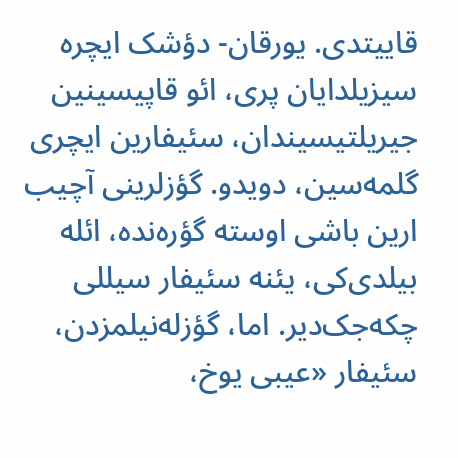قاییتدی. یورقان- دؤشک ایچره سیزیلدایان پری، ائو قاپیسینین جیریلتیسیندان، سئیفارین ایچری گلمه‌سین، دویدو. گؤزلرینی آچیب ارین باشی اوسته گؤره‌نده، ائله بیلدی‌کی، یئنه سئیفار سیللی چکه‌جک‌دیر. اما، گؤزله‌نیلمزدن، سئیفار «عیبی یوخ،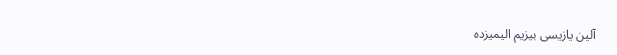آلین یازیسی بیزیم الیمیزده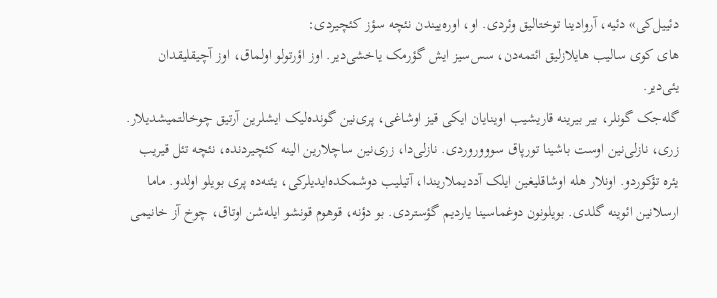دئییل‌کی» دئیه، آروادینا توختالیق وئردی. او، اوره‌ییندن نئچه سؤز کئچیردی:
های کوی سالیب هایلازلیق ائتمه‌دن، سس‌سیز ایش گؤرمک یاخشی‌دیر. اوز اؤرتولو اولماق، اوز آچیقلیقدان یئی‌دیر.
گله‌جک گونلر، بیر بیرینه قاریشیب اوینایان ایکی قیز اوشاغی، پری‌نین گونده‌لیک ایشلرین آرتیق چوخالتمیشدیلار. زری، نازلی‌نین اوست باشینا تورپاق سوووروردی. نازلی‌دا، زری‌نین ساچلارین الینه کئچیردنده، نئچه تئل قیریب یئره تؤکوردو. اونلار هله اوشاقلیغین ایلک آددیملاریندا، آتیلیب دوشمکده‌ایدیلرکی، یئنه‌ده پری بویلو اولدو. ماما ارسلانین ائوینه گلدی. بویلونون دوغماسینا یاردیم گؤستردی. بو دؤنه، قوهوم قونشو ایله‌‌شن اوتاق، چوخ آز خانیمی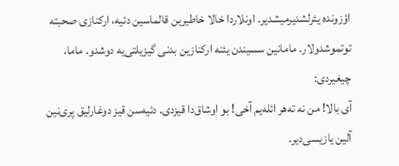اؤزونده یئرلشدیرمیشدیر. اونلاردا خالا خاطیرین قالماسین دئیه، ارکنازی صحبته توتموشدولار. مامانین سسیندن یئنه ارکنازین بدنی گیزیلتی‌یه دوشدو. ماما، چیغیردی:
آی بالا! من نه ته‌هر ائله‌یم آخی! بو اوشاق‌دا قیزدی. دئیه‌سن قیز دوغارلیق پری‌نین آلین یازیسی‌دیر.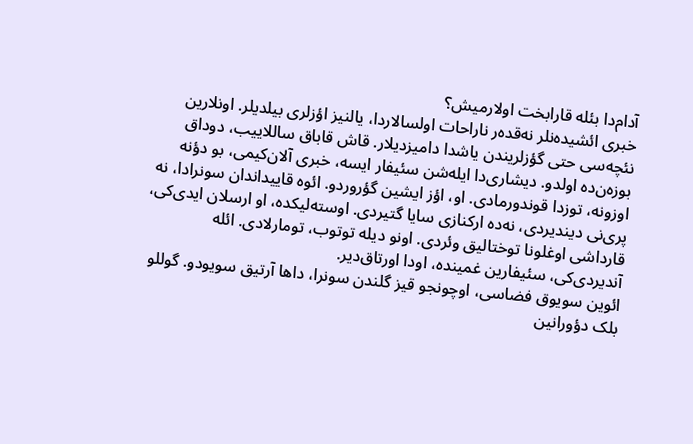آدام‌دا بئله قارابخت اولارمیش؟
خبری ائشیده‌نلر نه‌قده‌ر ناراحات اولسالاردا، یالنیز اؤزلری بیلدیلر. اونلارین نئچه‌سی حتی گؤزلریندن یاشدا دامیزدیلار. قاش قاباق ساللاییب، دوداق بوزه‌ن‌ده اولدو. دیشاری‌دا ایله‌شن سئیفار ایسه، خبری آلان‌کیمی، بو دؤنه اوزونه، توزدا قوندورمادی. او، اؤز ایشین گؤروردو. ائوه قاییداندان سونرادا، نه پری‌نی دیندیردی، نه‌ده ارکنازی سایا گتیردی. اوسته‌لیکده، او ارسلان ایدی‌کی، قارداشی اوغلونا توختالیق وئردی. اونو دیله توتوب، تومارلادی. ائله آندیردی‌کی، سئیفارین غمینده، اودا اورتاق‌دیر.
ائوین سویوق فضاسی، اوچونجو قیز گلندن سونرا، داها آرتیق سویودو. گوللو بلک دؤورانین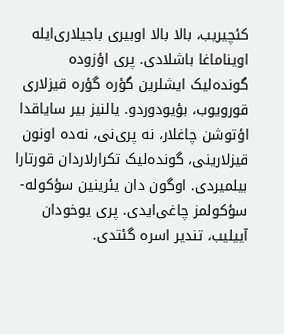کئچیریب، بالا بالا اوبیری باجیلاری‌ایله اویناماغا باشلادی. پری اؤزوده گونده‌لیک ایشلرین گؤره گؤره قیزلاری قورویوب، بؤیودوردو. یالنیز بیر سایاقدا اؤتوشن چاغلار، نه پری‌نی، نه‌ده اونون قیزلارینی، گونده‌لیک تکرارلاردان قورتارا بیلمیردی. اوگون‌ دان یئرینین سؤکوله- سؤکولمز چاغی‌ایدی. پری یوخودان آییلیب، تندیر اسره گئتدی.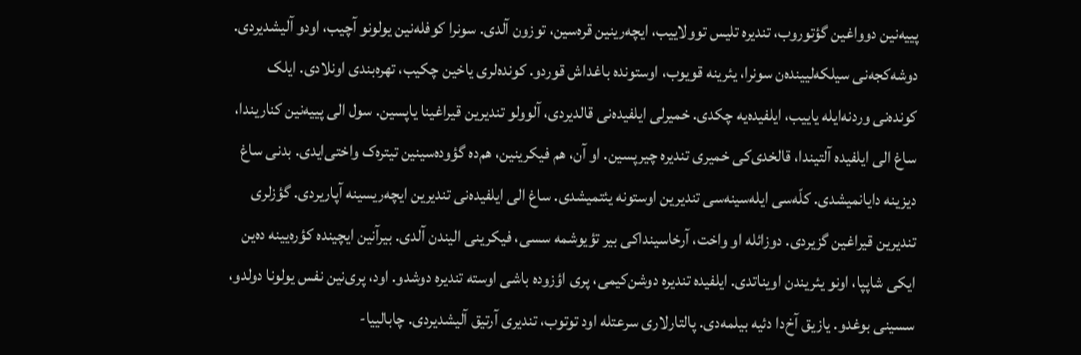پییه‌نین دوواغین گؤتوروب، تندیره تلیس توولاییب، ایچه‌رینین قره‌سین، توزون آلدی. سونرا کوفله‌نین یولونو آچیب، اودو آلیشدیردی. دوشه‌کجه‌نی سیلکه‌لیینده‌ن سونرا، یئرینه قویوب، اوستونده باغداش قوردو. کونده‌لری یاخین چکیب، تهره‌بندی اونلادی. ایلک کونده‌نی وردنه‌ایله یاییب، ایلفیده‌یه چکدی. خمیرلی ایلفیده‌نی قالدیردی، آلوولو تندیرین قیراغینا یاپسین. سول الی پییه‌نین کناریندا، ساغ الی ایلفیده آلتیندا، قالخدی‌کی خمیری تندیره چیرپسین. او آن، هم فیکرینین، هم‌ده گؤوده‌سینین تیتره‌ک واختی‌ایدی. بدنی ساغ دیزینه دایانمیشدی. کلّه‌سی ایله‌‌سینه‌سی تندیرین اوستونه یئتمیشدی. ساغ الی ایلفیده‌نی تندیرین ایچه‌ریسینه آپاریردی. گؤزلری تندیرین قیراغین گزیردی. دوزائله او واخت، آرخاسینداکی بیر تؤیوشمه ‌سسی، فیکرینی الیندن آلدی. بیرآنین ایچینده کؤره‌یینه ده‌ین ایکی شاپپا، اونو یئریندن اویناتدی. ایلفیده تندیره دوشن‌کیمی، پری اؤزوده باشی اوسته تندیره دوشدو. اود، پری‌‌نین نفس یولونا دولدو، سسینی بوغدو. یازیق آخ‌دا دئیه‌ بیلمه‌دی. پالتارلاری سرعتله اود توتوب، تندیری آرتیق آلیشدیردی. چابالییا-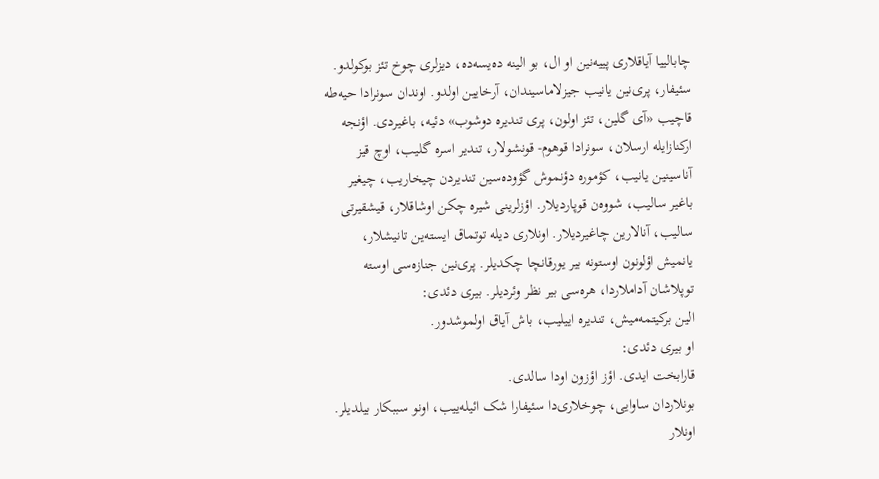چابالییا آیاقلاری پییه‌نین او ال، بو الینه ده‌یسه‌ده، دیزلری چوخ تئز بوکولدو.
سئیفار، پری‌نین یانیب جیزلاماسیندان، آرخایین اولدو. اوندان سونرادا حیه‌طه قاچیب «آی گلین، تئز اولون، پری تندیره دوشوب» دئیه، باغیردی. اؤنجه ارکنازایله ارسلان، سونرادا قوهوم- قونشولار، تندیر اسره‌ گلیب، اوچ قیز آناسینین یانیب، کؤموره دؤنموش گؤوده‌سین تندیردن چیخاریب، چیغیر باغیر سالیب، شووه‌ن قوپاردیلار. اؤزلرینی شیره چکن اوشاقلار، قیشقیرتی سالیب، آنالارین چاغیردیلار. اونلاری دیله توتماق ایسته‌ین تانیشلار، یانمیش اؤلونون اوستونه بیر یورقانچا چکدیلر. پری‌نین جنازه‌سی اوسته توپلاشان آداملاردا، هر‌ه‌سی بیر نظر وئردیلر. بیری دئدی:
الین برکیتمه‌میش، تندیره اییلیب، باش آیاق اولموشدور.
او بیری دئدی:
قارابخت ایدی. اؤز اؤزون اودا سالدی.
بونلاردان ساوایی، چوخلاری‌دا سئیفارا شک ائیله‌ییب، اونو سببکار بیلدیلر. اونلار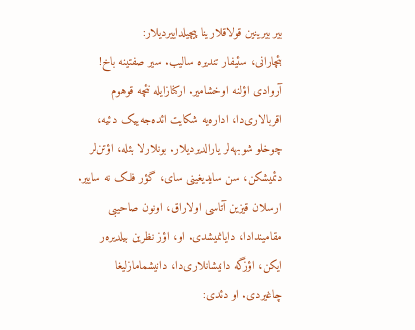بیر بیرینین قولاقلارینا پیچیلداییردیلار:
بئچارانی، سئیفار تندیره سالیب. سیر صفتینه باخ! آروادی اؤلنه اوخشامیر. ارکناز‌ایله نئچه قوهوم اقربالاری‌دا، اداره‌یه شکایت ائده‌جه‌ییک دئیه، چوخلو شوبهه‌لر یارالدیردیلار. بونلارلا بئله، اؤتن‌لر دئمیشکن، سن سایدیغینی سای، گؤر فلک نه ساییر. ارسلان قیزین آتاسی اولاراق، اونون صاحیبی مقامیندادا، دایانمیشدی. او، اؤز نظرین بیلدیره‌ر ایکن، اؤزگه دانیشانلاری‌دا، دانیشمامازلیغا چاغیردی. او دئدی: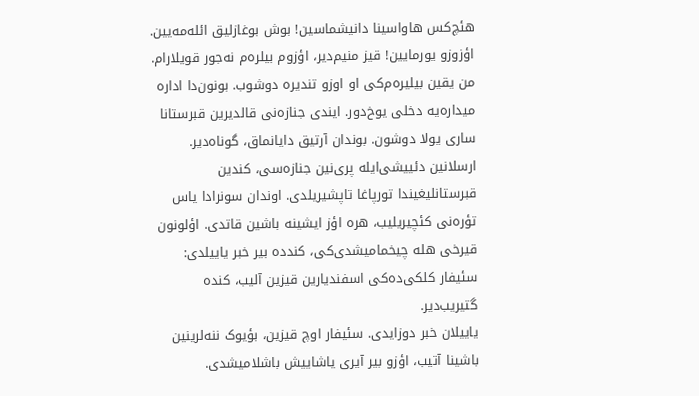هئچ‌کس هاواسینا دانیشماسین! بوش بوغازلیق ائله‌مه‌یین. اؤزوزو یورمایین! قیز منیم‌دیر، اؤزوم بیلره‌م نه‌جور قویلارام. من یقین بیلیره‌م‌کی او اوزو تندیره دوشوب. بونون‌دا اداره میداره‌یه دخلی یوخ‌دور. ایندی جنازه‌نی قالدیرین قبرستانا ساری یولا دوشون. بوندان آرتیق دایانماق، گوناه‌دیر.
ارسلانین دئییشی‌ایله پری‌نین جنازه‌سی، کندین قبرستانلیغیندا تورپاغا تاپشیریلدی. اوندان سونرادا یاس تؤره‌نی کئچیریلیب، هره اؤز ایشینه باشین قاتدی. اؤلونون قیرخی هله چیخمامیشدی‌کی، کندده بیر خبر یاییلدی:
سئیفار کلکی‌ده‌کی اسفندیارین قیزین آلیب، کنده گتیریب‌دیر.
یاییلان خبر دوزایدی. سئیفار اوچ قیزین، بؤیوک ننه‌لرینین باشینا آتیب، اؤزو بیر آیری یاشاییش باشلامیشدی.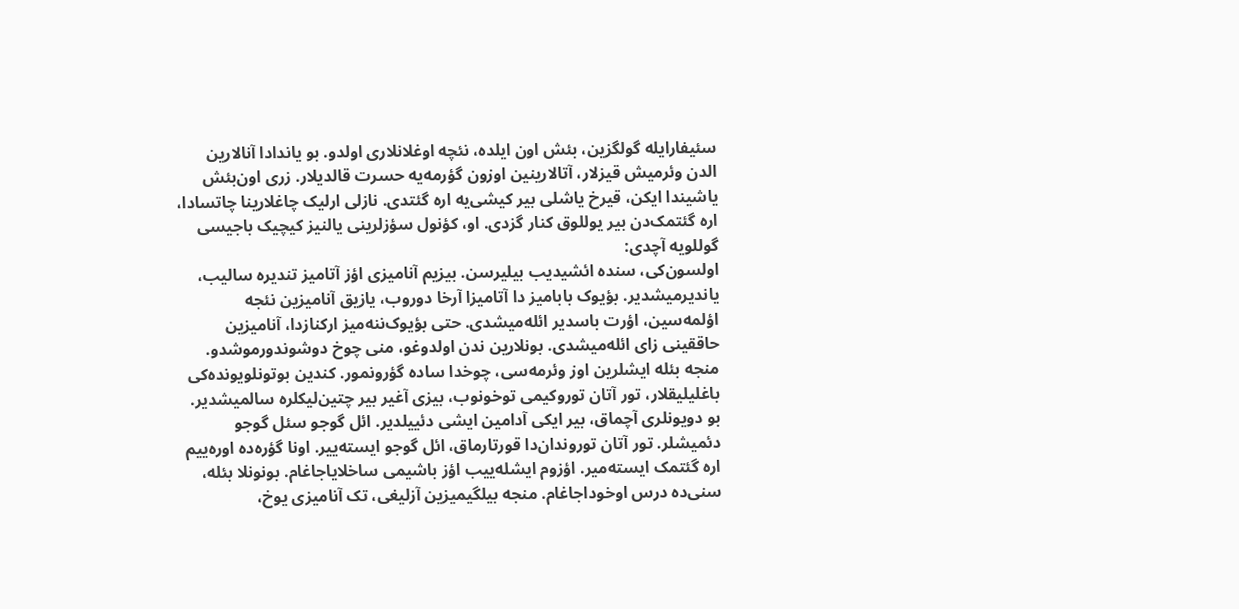سئیفارایله گولگزین، بئش اون‌‌ ایلده، نئچه اوغلانلاری اولدو. بو یاندادا آنالارین الدن وئرمیش قیزلار، آتالارینین اوزون گؤرمه‌یه حسرت قالدیلار. زری اون‌بئش یاشیندا ایکن، قیرخ یاشلی بیر کیشی‌یه اره گئتدی. نازلی ارلیک چاغلارینا چاتسادا، اره گئتمک‌دن بیر یوللوق کنار گزدی. او، کؤنول سؤزلرینی یالنیز کیچیک باجیسی گوللویه آچدی:
اولسون‌کی، سنده ائشیدیب بیلیرسن. بیزیم آنامیزی اؤز آتامیز تندیره سالیب، یاندیرمیشدیر. بؤیوک بابامیز دا آتامیزا آرخا دوروب، یازیق آنامیزین نئجه اؤلمه‌سین، اؤرت باسدیر ائله‌میشدی. حتی بؤیوک‌ننه‌‌میز ارکنازدا، آنامیزین حاققینی زای ائله‌میشدی. بونلارین ندن اولدوغو، منی چوخ دوشوندورموشدو. منجه بئله ایشلرین اوز وئرمه‌سی، چوخدا ساده گؤرونمور. کندین بوتونلویونده‌کی باغلیلیقلار، تور آتان توروکیمی توخونوب، بیزی آغیر بیر چتین‌لیکلره سالمیشدیر. بو دویونلری آچماق، بیر ایکی آدامین ایشی د‌ئییلدیر. ائل گوجو سئل گوجو دئمیشلر. تور آتان توروندان‌دا قورتارماق، ائل گوجو ایسته‌ییر. اونا گؤره‌ده اوره‌ییم اره گئتمک ایسته‌میر. اؤزوم ایشله‌ییب اؤز باشیمی ساخلایاجاغام. بونونلا بئله، سنی‌ده درس اوخوداجاغام. منجه‌ بیلگیمیزین آزلیغی، تک آنامیزی یوخ،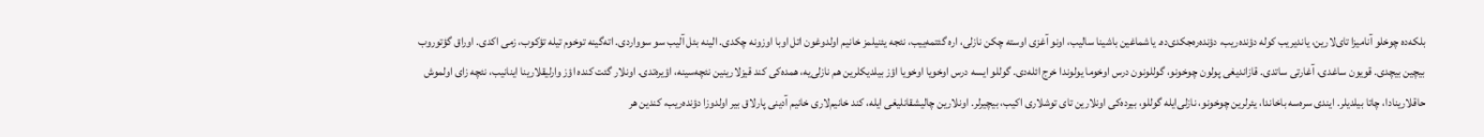بلکه‌ده چوخلو آنامیزا تای‌لارین، یاندیریب کوله دؤنده‌ر‌یب، دؤنده‌ره‌جکدی‌ده. یاشماغین باشینا سالیب، اونو آغزی اوسته چکن نازلی، اره گئتمه‌ییب، نئجه یئنیلمز خانیم اولدوغون اتل اوبا اوزونه چکدی. الینه بئل آلیب سو سوواردی. اته‌گینه توخوم تیله تؤکوب، زمی اکدی. اوراق گؤتوروب بیچین بیچدی. قویون ساغدی، آغارتی ساتدی. قازاندیغی پولون چوخونو، گوللونون درس اوخوما یولوندا خرج ائله‌دی. گوللو ایسه درس اوخویا اوخویا اؤز بیلدیکلرین هم نازلی‌یه، همده‌کی کند قیزلارینین نئچه‌سینه، اؤیره‌تدی. اونلار گئت کنده اؤز وارلیقلارینا اینانیب، نئچه زای اولموش حاقلارینادا، چاتا بیلدیلر. ایندی سره‌سه باخاندا، یئرلرین چوخونو، نازلی‌ایله گوللو، بیرده‌کی اونلارین تای توشلاری اکیب، بیچیرلر. اونلارین چالیشقانلیغی ایله، کند خانیم‌لاری خانیم آدینی پارلاق بیر اولدوزا دؤنده‌ریب، کندین هر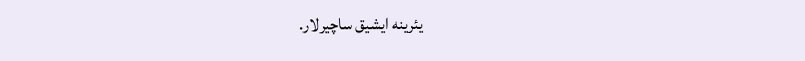یئرینه ایشیق ساچیرلار.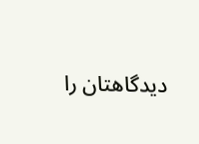دیدگاهتان را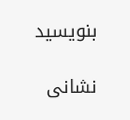بنویسید

نشانی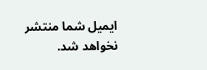ایمیل شما منتشر نخواهد شد.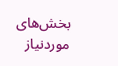بخش‌های موردنیاز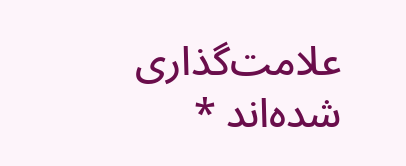علامت‌گذاری شده‌اند *